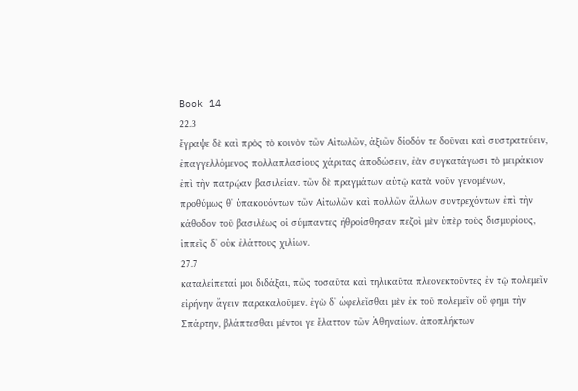Book 14
22.3
ἔγραψε δὲ καὶ πρὸς τὸ κοινὸν τῶν Αἰτωλῶν, ἀξιῶν δίοδόν τε δοῦναι καὶ συστρατεύειν, ἐπαγγελλόμενος πολλαπλασίους χάριτας ἀποδώσειν, ἐὰν συγκατάγωσι τὸ μειράκιον ἐπὶ τὴν πατρῴαν βασιλείαν. τῶν δὲ πραγμάτων αὐτῷ κατὰ νοῦν γενομένων, προθύμως θʼ ὑπακουόντων τῶν Αἰτωλῶν καὶ πολλῶν ἄλλων συντρεχόντων ἐπὶ τὴν κάθοδον τοῦ βασιλέως οἱ σύμπαντες ἠθροίσθησαν πεζοὶ μὲν ὑπὲρ τοὺς δισμυρίους, ἱππεῖς δʼ οὐκ ἐλάττους χιλίων.
27.7
καταλείπεταί μοι διδάξαι, πῶς τοσαῦτα καὶ τηλικαῦτα πλεονεκτοῦντες ἐν τῷ πολεμεῖν εἰρήνην ἄγειν παρακαλοῦμεν. ἐγὼ δʼ ὠφελεῖσθαι μὲν ἐκ τοῦ πολεμεῖν οὔ φημι τὴν Σπάρτην, βλάπτεσθαι μέντοι γε ἔλαττον τῶν Ἀθηναίων. ἀποπλήκτων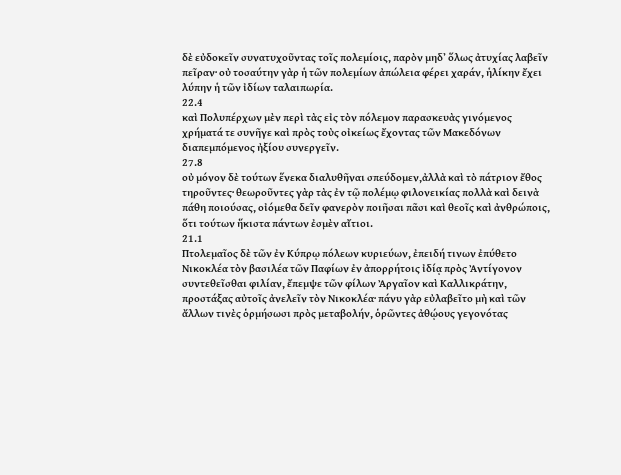δὲ εὐδοκεῖν συνατυχοῦντας τοῖς πολεμίοις, παρὸν μηδʼ ὅλως ἀτυχίας λαβεῖν πεῖραν· οὐ τοσαύτην γὰρ ἡ τῶν πολεμίων ἀπώλεια φέρει χαράν, ἡλίκην ἔχει λύπην ἡ τῶν ἰδίων ταλαιπωρία.
22.4
καὶ Πολυπέρχων μὲν περὶ τὰς εἰς τὸν πόλεμον παρασκευὰς γινόμενος χρήματά τε συνῆγε καὶ πρὸς τοὺς οἰκείως ἔχοντας τῶν Μακεδόνων διαπεμπόμενος ἠξίου συνεργεῖν.
27.8
οὐ μόνον δὲ τούτων ἕνεκα διαλυθῆναι σπεύδομεν,ἀλλὰ καὶ τὸ πάτριον ἔθος τηροῦντες· θεωροῦντες γὰρ τὰς ἐν τῷ πολέμῳ φιλονεικίας πολλὰ καὶ δεινὰ πάθη ποιούσας, οἰόμεθα δεῖν φανερὸν ποιῆσαι πᾶσι καὶ θεοῖς καὶ ἀνθρώποις, ὅτι τούτων ἥκιστα πάντων ἐσμὲν αἴτιοι.
21.1
Πτολεμαῖος δὲ τῶν ἐν Κύπρῳ πόλεων κυριεύων, ἐπειδή τινων ἐπύθετο Νικοκλέα τὸν βασιλέα τῶν Παφίων ἐν ἀπορρήτοις ἰδίᾳ πρὸς Ἀντίγονον συντεθεῖσθαι φιλίαν, ἔπεμψε τῶν φίλων Ἀργαῖον καὶ Καλλικράτην, προστάξας αὐτοῖς ἀνελεῖν τὸν Νικοκλέα· πάνυ γὰρ εὐλαβεῖτο μὴ καὶ τῶν ἄλλων τινὲς ὁρμήσωσι πρὸς μεταβολήν, ὁρῶντες ἀθῴους γεγονότας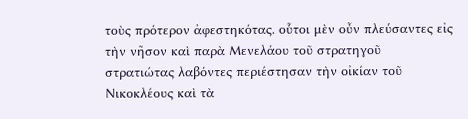τοὺς πρότερον ἀφεστηκότας. οὗτοι μὲν οὖν πλεύσαντες εἰς τὴν νῆσον καὶ παρὰ Μενελάου τοῦ στρατηγοῦ στρατιώτας λαβόντες περιέστησαν τὴν οἰκίαν τοῦ Νικοκλέους καὶ τὰ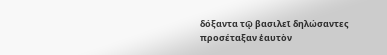δόξαντα τῷ βασιλεῖ δηλώσαντες προσέταξαν ἑαυτὸν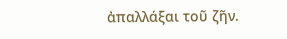ἀπαλλάξαι τοῦ ζῆν.